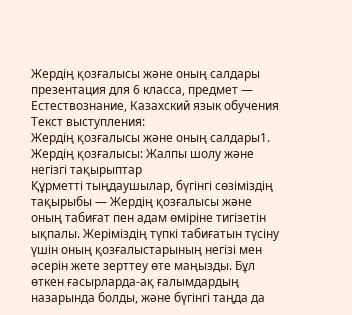Жердің қозғалысы және оның салдары презентация для 6 класса, предмет — Естествознание, Казахский язык обучения
Текст выступления:
Жердің қозғалысы және оның салдары1. Жердің қозғалысы: Жалпы шолу және негізгі тақырыптар
Құрметті тыңдаушылар, бүгінгі сөзіміздің тақырыбы — Жердің қозғалысы және оның табиғат пен адам өміріне тигізетін ықпалы. Жеріміздің түпкі табиғатын түсіну үшін оның қозғалыстарының негізі мен әсерін жете зерттеу өте маңызды. Бұл өткен ғасырларда-ақ ғалымдардың назарында болды, және бүгінгі таңда да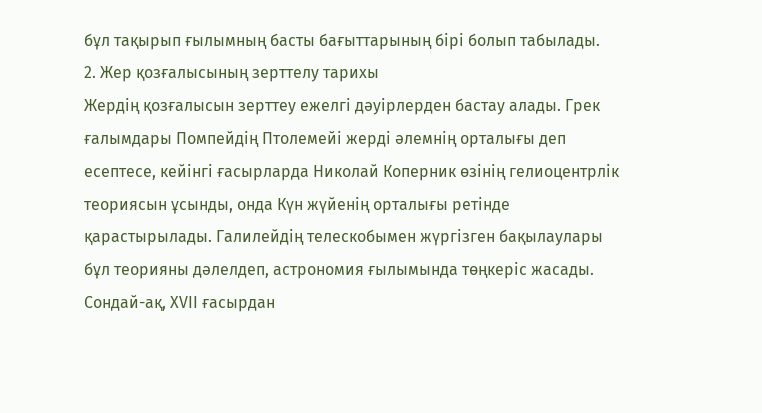бұл тақырып ғылымның басты бағыттарының бірі болып табылады.
2. Жер қозғалысының зерттелу тарихы
Жердің қозғалысын зерттеу ежелгі дәуірлерден бастау алады. Грек ғалымдары Помпейдің Птолемейі жерді әлемнің орталығы деп есептесе, кейінгі ғасырларда Николай Коперник өзінің гелиоцентрлік теориясын ұсынды, онда Күн жүйенің орталығы ретінде қарастырылады. Галилейдің телескобымен жүргізген бақылаулары бұл теорияны дәлелдеп, астрономия ғылымында төңкеріс жасады. Сондай-ақ, ХVІІ ғасырдан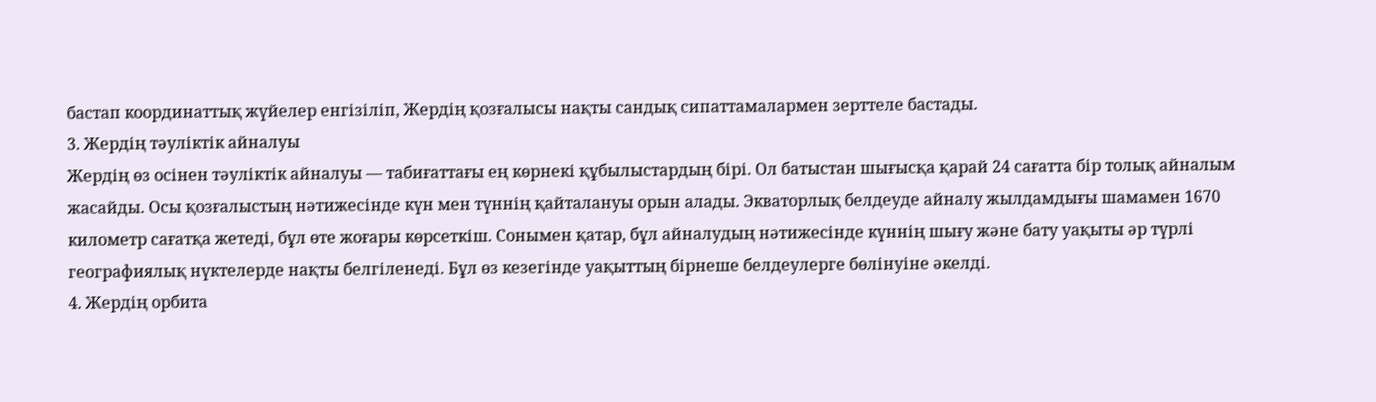бастап координаттық жүйелер енгізіліп, Жердің қозғалысы нақты сандық сипаттамалармен зерттеле бастады.
3. Жердің тәуліктік айналуы
Жердің өз осінен тәуліктік айналуы — табиғаттағы ең көрнекі құбылыстардың бірі. Ол батыстан шығысқа қарай 24 сағатта бір толық айналым жасайды. Осы қозғалыстың нәтижесінде күн мен түннің қайталануы орын алады. Экваторлық белдеуде айналу жылдамдығы шамамен 1670 километр сағатқа жетеді, бұл өте жоғары көрсеткіш. Сонымен қатар, бұл айналудың нәтижесінде күннің шығу және бату уақыты әр түрлі географиялық нүктелерде нақты белгіленеді. Бұл өз кезегінде уақыттың бірнеше белдеулерге бөлінуіне әкелді.
4. Жердің орбита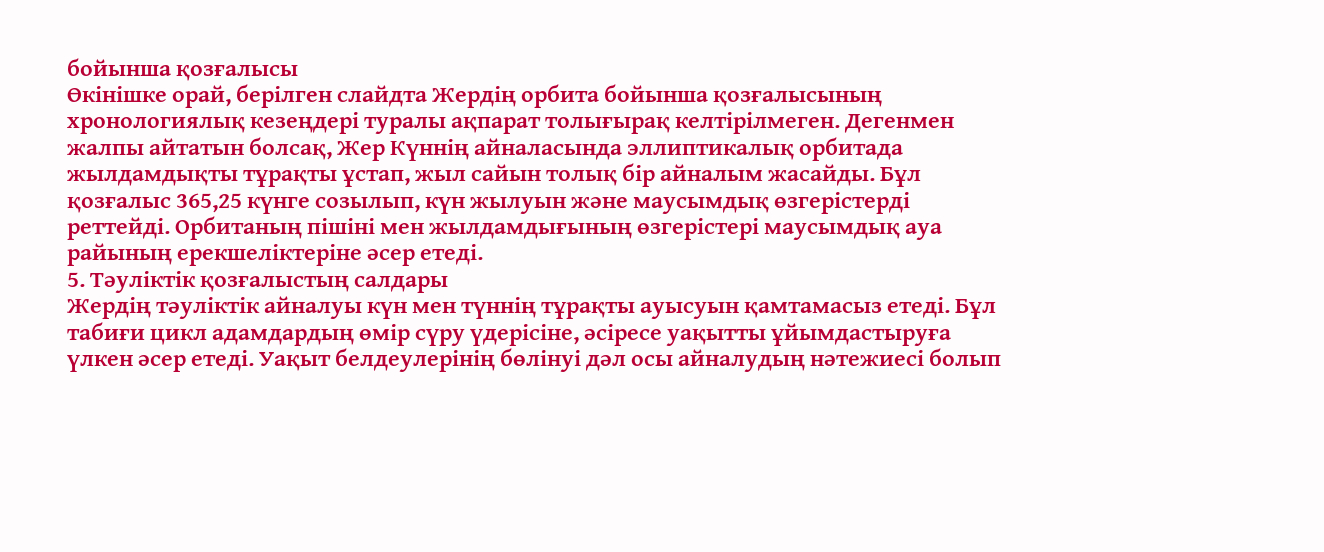бойынша қозғалысы
Өкінішке орай, берілген слайдта Жердің орбита бойынша қозғалысының хронологиялық кезеңдері туралы ақпарат толығырақ келтірілмеген. Дегенмен жалпы айтатын болсақ, Жер Күннің айналасында эллиптикалық орбитада жылдамдықты тұрақты ұстап, жыл сайын толық бір айналым жасайды. Бұл қозғалыс 365,25 күнге созылып, күн жылуын және маусымдық өзгерістерді реттейді. Орбитаның пішіні мен жылдамдығының өзгерістері маусымдық ауа райының ерекшеліктеріне әсер етеді.
5. Тәуліктік қозғалыстың салдары
Жердің тәуліктік айналуы күн мен түннің тұрақты ауысуын қамтамасыз етеді. Бұл табиғи цикл адамдардың өмір сүру үдерісіне, әсіресе уақытты ұйымдастыруға үлкен әсер етеді. Уақыт белдеулерінің бөлінуі дәл осы айналудың нәтежиесі болып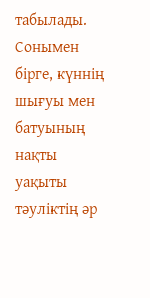табылады. Сонымен бірге, күннің шығуы мен батуының нақты уақыты тәуліктің әр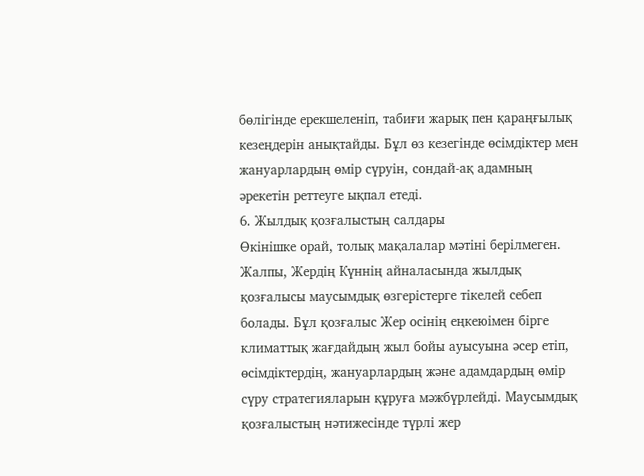бөлігінде ерекшеленіп, табиғи жарық пен қараңғылық кезеңдерін анықтайды. Бұл өз кезегінде өсімдіктер мен жануарлардың өмір сүруін, сондай-ақ адамның әрекетін реттеуге ықпал етеді.
6. Жылдық қозғалыстың салдары
Өкінішке орай, толық мақалалар мәтіні берілмеген. Жалпы, Жердің Күннің айналасында жылдық қозғалысы маусымдық өзгерістерге тікелей себеп болады. Бұл қозғалыс Жер осінің еңкеюімен бірге климаттық жағдайдың жыл бойы ауысуына әсер етіп, өсімдіктердің, жануарлардың және адамдардың өмір сүру стратегияларын құруға мәжбүрлейді. Маусымдық қозғалыстың нәтижесінде түрлі жер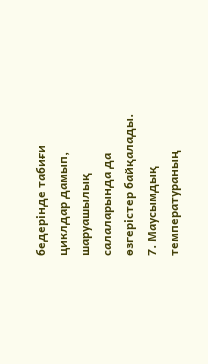бедерінде табиғи циклдар дамып, шаруашылық салаларында да өзгерістер байқалады.
7. Маусымдық температураның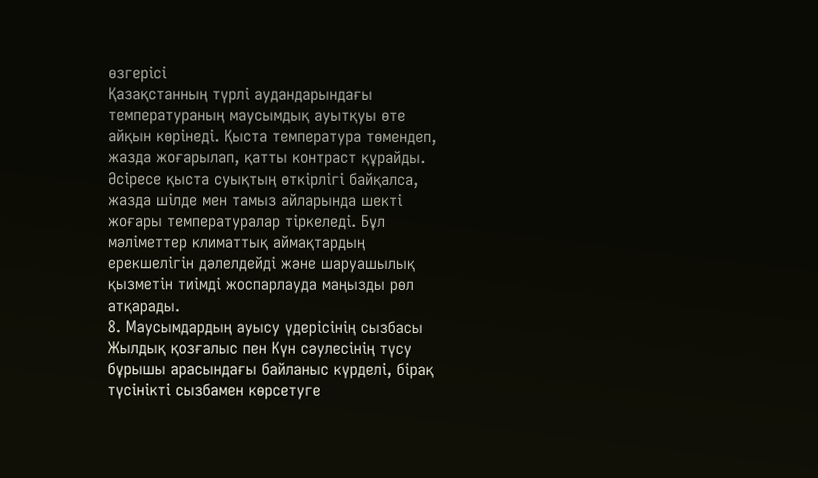өзгерісі
Қазақстанның түрлі аудандарындағы температураның маусымдық ауытқуы өте айқын көрінеді. Қыста температура төмендеп, жазда жоғарылап, қатты контраст құрайды. Әсіресе қыста суықтың өткірлігі байқалса, жазда шілде мен тамыз айларында шекті жоғары температуралар тіркеледі. Бұл мәліметтер климаттық аймақтардың ерекшелігін дәлелдейді және шаруашылық қызметін тиімді жоспарлауда маңызды рөл атқарады.
8. Маусымдардың ауысу үдерісінің сызбасы
Жылдық қозғалыс пен Күн сәулесінің түсу бұрышы арасындағы байланыс күрделі, бірақ түсінікті сызбамен көрсетуге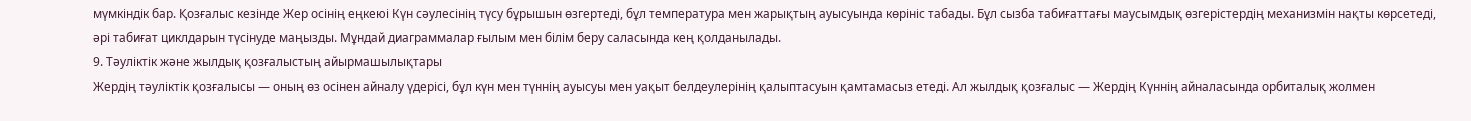мүмкіндік бар. Қозғалыс кезінде Жер осінің еңкеюі Күн сәулесінің түсу бұрышын өзгертеді, бұл температура мен жарықтың ауысуында көрініс табады. Бұл сызба табиғаттағы маусымдық өзгерістердің механизмін нақты көрсетеді, әрі табиғат циклдарын түсінуде маңызды. Мұндай диаграммалар ғылым мен білім беру саласында кең қолданылады.
9. Тәуліктік және жылдық қозғалыстың айырмашылықтары
Жердің тәуліктік қозғалысы — оның өз осінен айналу үдерісі, бұл күн мен түннің ауысуы мен уақыт белдеулерінің қалыптасуын қамтамасыз етеді. Ал жылдық қозғалыс — Жердің Күннің айналасында орбиталық жолмен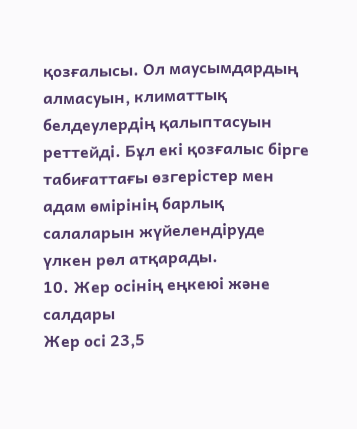қозғалысы. Ол маусымдардың алмасуын, климаттық белдеулердің қалыптасуын реттейді. Бұл екі қозғалыс бірге табиғаттағы өзгерістер мен адам өмірінің барлық салаларын жүйелендіруде үлкен рөл атқарады.
10. Жер осінің еңкеюі және салдары
Жер осі 23,5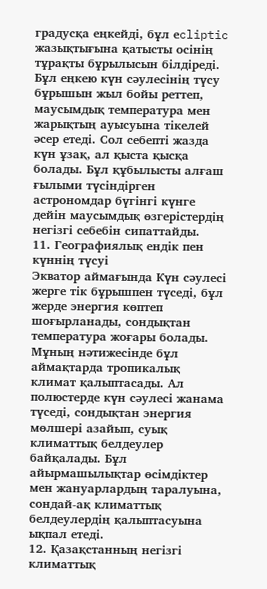градусқа еңкейді, бұл еcliptic жазықтығына қатысты осінің тұрақты бұрылысын білдіреді. Бұл еңкею күн сәулесінің түсу бұрышын жыл бойы реттеп, маусымдық температура мен жарықтың ауысуына тікелей әсер етеді. Сол себепті жазда күн ұзақ, ал қыста қысқа болады. Бұл құбылысты алғаш ғылыми түсіндірген астрономдар бүгінгі күнге дейін маусымдық өзгерістердің негізгі себебін сипаттайды.
11. Географиялық ендік пен күннің түсуі
Экватор аймағында Күн сәулесі жерге тік бұрышпен түседі, бұл жерде энергия көптеп шоғырланады, сондықтан температура жоғары болады. Мұның нәтижесінде бұл аймақтарда тропикалық климат қалыптасады. Ал полюстерде күн сәулесі жанама түседі, сондықтан энергия мөлшері азайып, суық климаттық белдеулер байқалады. Бұл айырмашылықтар өсімдіктер мен жануарлардың таралуына, сондай-ақ климаттық белдеулердің қалыптасуына ықпал етеді.
12. Қазақстанның негізгі климаттық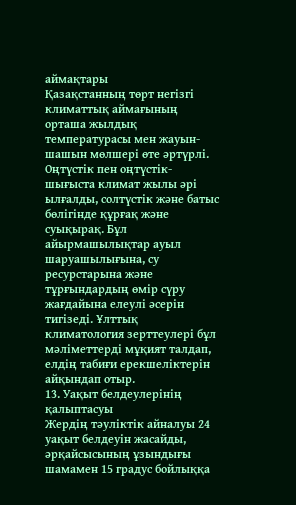аймақтары
Қазақстанның төрт негізгі климаттық аймағының орташа жылдық температурасы мен жауын-шашын мөлшері өте әртүрлі. Оңтүстік пен оңтүстік-шығыста климат жылы әрі ылғалды, солтүстік және батыс бөлігінде құрғақ және суықырақ. Бұл айырмашылықтар ауыл шаруашылығына, су ресурстарына және тұрғындардың өмір сүру жағдайына елеулі әсерін тигізеді. Ұлттық климатология зерттеулері бұл мәліметтерді мұқият талдап, елдің табиғи ерекшеліктерін айқындап отыр.
13. Уақыт белдеулерінің қалыптасуы
Жердің тәуліктік айналуы 24 уақыт белдеуін жасайды, әрқайсысының ұзындығы шамамен 15 градус бойлыққа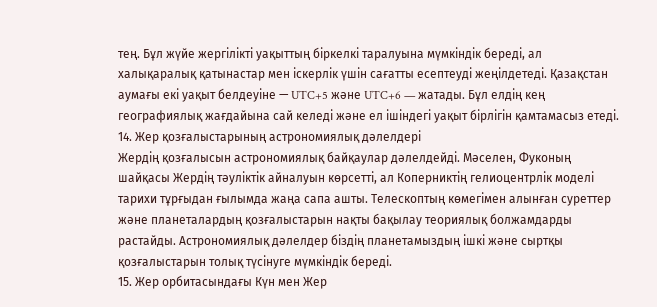тең. Бұл жүйе жергілікті уақыттың біркелкі таралуына мүмкіндік береді, ал халықаралық қатынастар мен іскерлік үшін сағатты есептеуді жеңілдетеді. Қазақстан аумағы екі уақыт белдеуіне — UTC+5 және UTC+6 — жатады. Бұл елдің кең географиялық жағдайына сай келеді және ел ішіндегі уақыт бірлігін қамтамасыз етеді.
14. Жер қозғалыстарының астрономиялық дәлелдері
Жердің қозғалысын астрономиялық байқаулар дәлелдейді. Мәселен, Фуконың шайқасы Жердің тәуліктік айналуын көрсетті, ал Коперниктің гелиоцентрлік моделі тарихи тұрғыдан ғылымда жаңа сапа ашты. Телескоптың көмегімен алынған суреттер және планеталардың қозғалыстарын нақты бақылау теориялық болжамдарды растайды. Астрономиялық дәлелдер біздің планетамыздың ішкі және сыртқы қозғалыстарын толық түсінуге мүмкіндік береді.
15. Жер орбитасындағы Күн мен Жер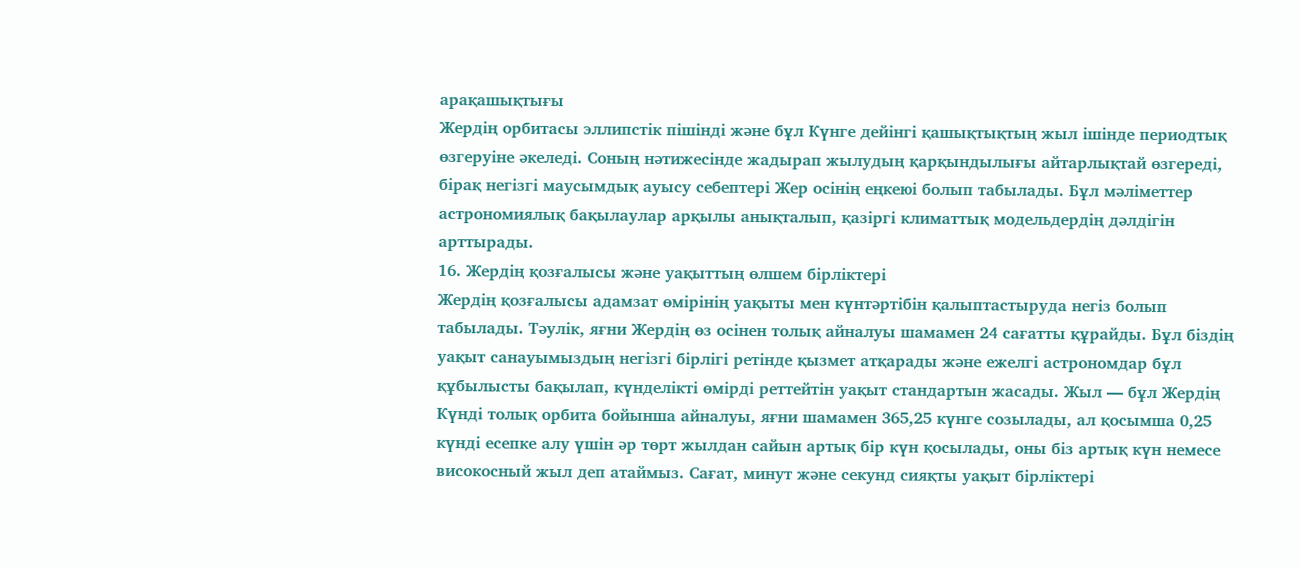арақашықтығы
Жердің орбитасы эллипстік пішінді және бұл Күнге дейінгі қашықтықтың жыл ішінде периодтық өзгеруіне әкеледі. Соның нәтижесінде жадырап жылудың қарқындылығы айтарлықтай өзгереді, бірақ негізгі маусымдық ауысу себептері Жер осінің еңкеюі болып табылады. Бұл мәліметтер астрономиялық бақылаулар арқылы анықталып, қазіргі климаттық модельдердің дәлдігін арттырады.
16. Жердің қозғалысы және уақыттың өлшем бірліктері
Жердің қозғалысы адамзат өмірінің уақыты мен күнтәртібін қалыптастыруда негіз болып табылады. Тәулік, яғни Жердің өз осінен толық айналуы шамамен 24 сағатты құрайды. Бұл біздің уақыт санауымыздың негізгі бірлігі ретінде қызмет атқарады және ежелгі астрономдар бұл құбылысты бақылап, күнделікті өмірді реттейтін уақыт стандартын жасады. Жыл — бұл Жердің Күнді толық орбита бойынша айналуы, яғни шамамен 365,25 күнге созылады, ал қосымша 0,25 күнді есепке алу үшін әр төрт жылдан сайын артық бір күн қосылады, оны біз артық күн немесе високосный жыл деп атаймыз. Сағат, минут және секунд сияқты уақыт бірліктері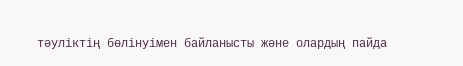тәуліктің бөлінуімен байланысты және олардың пайда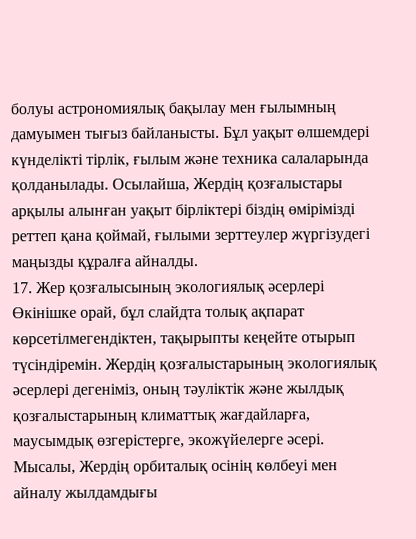болуы астрономиялық бақылау мен ғылымның дамуымен тығыз байланысты. Бұл уақыт өлшемдері күнделікті тірлік, ғылым және техника салаларында қолданылады. Осылайша, Жердің қозғалыстары арқылы алынған уақыт бірліктері біздің өмірімізді реттеп қана қоймай, ғылыми зерттеулер жүргізудегі маңызды құралға айналды.
17. Жер қозғалысының экологиялық әсерлері
Өкінішке орай, бұл слайдта толық ақпарат көрсетілмегендіктен, тақырыпты кеңейте отырып түсіндіремін. Жердің қозғалыстарының экологиялық әсерлері дегеніміз, оның тәуліктік және жылдық қозғалыстарының климаттық жағдайларға, маусымдық өзгерістерге, экожүйелерге әсері. Мысалы, Жердің орбиталық осінің көлбеуі мен айналу жылдамдығы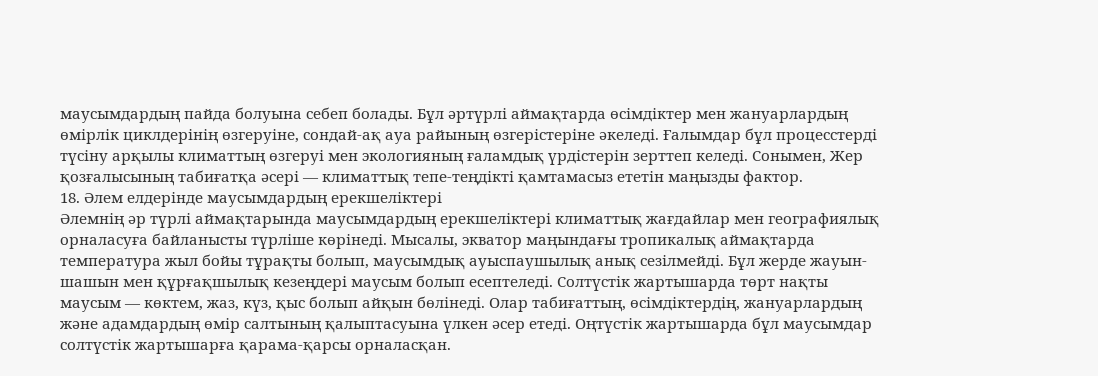маусымдардың пайда болуына себеп болады. Бұл әртүрлі аймақтарда өсімдіктер мен жануарлардың өмірлік циклдерінің өзгеруіне, сондай-ақ ауа райының өзгерістеріне әкеледі. Ғалымдар бұл процесстерді түсіну арқылы климаттың өзгеруі мен экологияның ғаламдық үрдістерін зерттеп келеді. Сонымен, Жер қозғалысының табиғатқа әсері — климаттық тепе-теңдікті қамтамасыз ететін маңызды фактор.
18. Әлем елдерінде маусымдардың ерекшеліктері
Әлемнің әр түрлі аймақтарында маусымдардың ерекшеліктері климаттық жағдайлар мен географиялық орналасуға байланысты түрліше көрінеді. Мысалы, экватор маңындағы тропикалық аймақтарда температура жыл бойы тұрақты болып, маусымдық ауыспаушылық анық сезілмейді. Бұл жерде жауын-шашын мен құрғақшылық кезеңдері маусым болып есептеледі. Солтүстік жартышарда төрт нақты маусым — көктем, жаз, күз, қыс болып айқын бөлінеді. Олар табиғаттың, өсімдіктердің, жануарлардың және адамдардың өмір салтының қалыптасуына үлкен әсер етеді. Оңтүстік жартышарда бұл маусымдар солтүстік жартышарға қарама-қарсы орналасқан.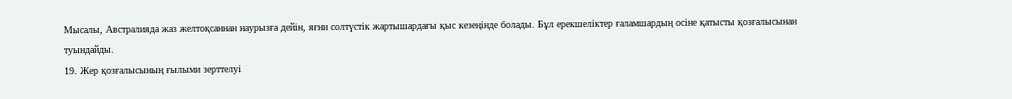Мысалы, Австралияда жаз желтоқсаннан наурызға дейін, яғни солтүстік жартышардағы қыс кезеңінде болады. Бұл ерекшеліктер ғаламшардың осіне қатысты қозғалысынан туындайды.
19. Жер қозғалысының ғылыми зерттелуі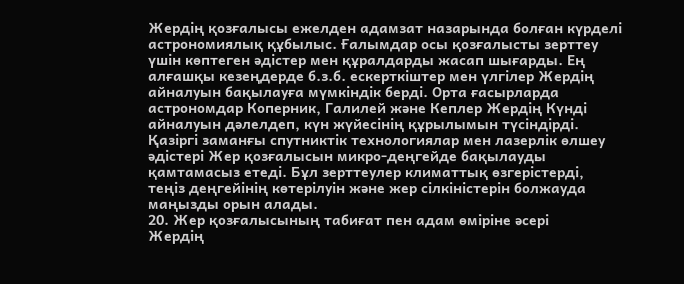Жердің қозғалысы ежелден адамзат назарында болған күрделі астрономиялық құбылыс. Ғалымдар осы қозғалысты зерттеу үшін көптеген әдістер мен құралдарды жасап шығарды. Ең алғашқы кезеңдерде б.з.б. ескерткіштер мен үлгілер Жердің айналуын бақылауға мүмкіндік берді. Орта ғасырларда астрономдар Коперник, Галилей және Кеплер Жердің Күнді айналуын дәлелдеп, күн жүйесінің құрылымын түсіндірді. Қазіргі заманғы спутниктік технологиялар мен лазерлік өлшеу әдістері Жер қозғалысын микро-деңгейде бақылауды қамтамасыз етеді. Бұл зерттеулер климаттық өзгерістерді, теңіз деңгейінің көтерілуін және жер сілкіністерін болжауда маңызды орын алады.
20. Жер қозғалысының табиғат пен адам өміріне әсері
Жердің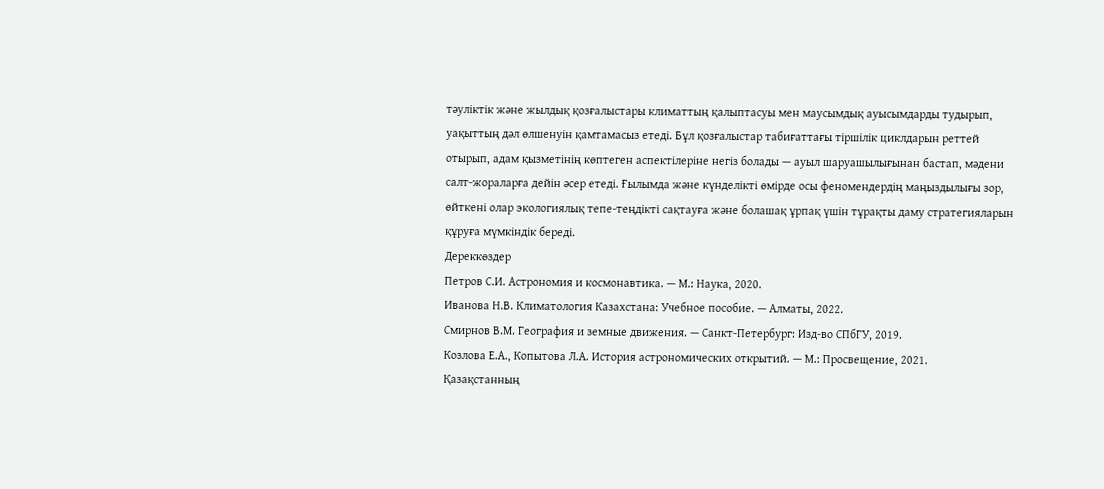тәуліктік және жылдық қозғалыстары климаттың қалыптасуы мен маусымдық ауысымдарды тудырып, уақыттың дәл өлшенуін қамтамасыз етеді. Бұл қозғалыстар табиғаттағы тіршілік циклдарын реттей отырып, адам қызметінің көптеген аспектілеріне негіз болады — ауыл шаруашылығынан бастап, мәдени салт-жораларға дейін әсер етеді. Ғылымда және күнделікті өмірде осы феномендердің маңыздылығы зор, өйткені олар экологиялық тепе-теңдікті сақтауға және болашақ ұрпақ үшін тұрақты даму стратегияларын құруға мүмкіндік береді.
Дереккөздер
Петров С.И. Астрономия и космонавтика. — М.: Наука, 2020.
Иванова Н.В. Климатология Казахстана: Учебное пособие. — Алматы, 2022.
Смирнов В.М. География и земные движения. — Санкт-Петербург: Изд-во СПбГУ, 2019.
Козлова Е.А., Копытова Л.А. История астрономических открытий. — М.: Просвещение, 2021.
Қазақстанның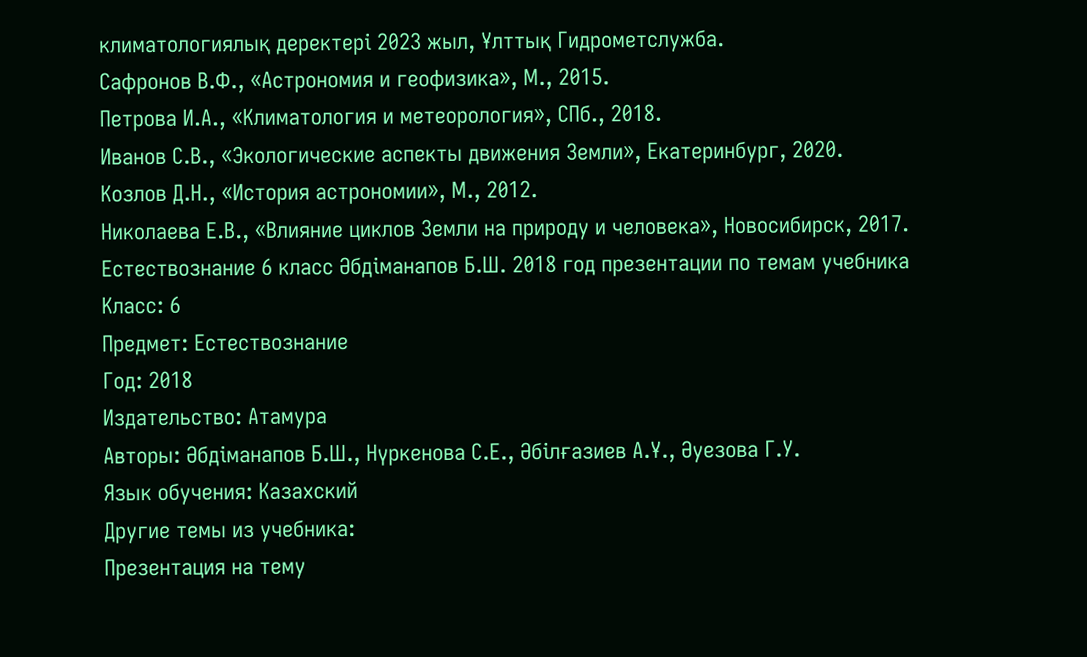климатологиялық деректері 2023 жыл, Ұлттық Гидрометслужба.
Сафронов В.Ф., «Астрономия и геофизика», М., 2015.
Петрова И.А., «Климатология и метеорология», СПб., 2018.
Иванов С.В., «Экологические аспекты движения Земли», Екатеринбург, 2020.
Козлов Д.Н., «История астрономии», М., 2012.
Николаева Е.В., «Влияние циклов Земли на природу и человека», Новосибирск, 2017.
Естествознание 6 класс Әбдіманапов Б.Ш. 2018 год презентации по темам учебника
Класс: 6
Предмет: Естествознание
Год: 2018
Издательство: Атамура
Авторы: Әбдіманапов Б.Ш., Нүркенова С.Е., Әбілғазиев А.Ұ., Әуезова Г.У.
Язык обучения: Казахский
Другие темы из учебника:
Презентация на тему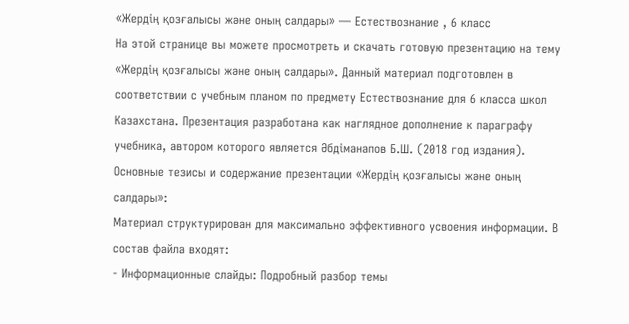«Жердің қозғалысы және оның салдары» — Естествознание , 6 класс
На этой странице вы можете просмотреть и скачать готовую презентацию на тему «Жердің қозғалысы және оның салдары». Данный материал подготовлен в соответствии с учебным планом по предмету Естествознание для 6 класса школ Казахстана. Презентация разработана как наглядное дополнение к параграфу учебника, автором которого является Әбдіманапов Б.Ш. (2018 год издания).
Основные тезисы и содержание презентации «Жердің қозғалысы және оның салдары»:
Материал структурирован для максимально эффективного усвоения информации. В состав файла входят:
- Информационные слайды: Подробный разбор темы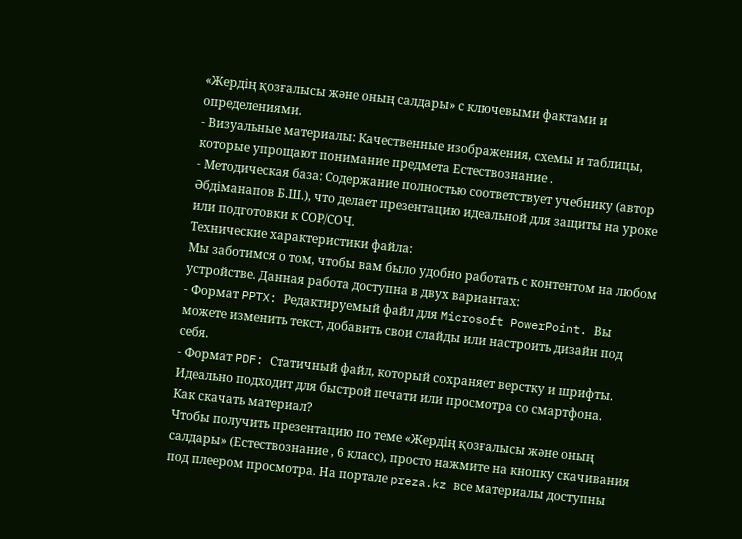«Жердің қозғалысы және оның салдары» с ключевыми фактами и определениями.
- Визуальные материалы: Качественные изображения, схемы и таблицы, которые упрощают понимание предмета Естествознание .
- Методическая база: Содержание полностью соответствует учебнику (автор Әбдіманапов Б.Ш.), что делает презентацию идеальной для защиты на уроке или подготовки к СОР/СОЧ.
Технические характеристики файла:
Мы заботимся о том, чтобы вам было удобно работать с контентом на любом устройстве. Данная работа доступна в двух вариантах:
- Формат PPTX: Редактируемый файл для Microsoft PowerPoint. Вы можете изменить текст, добавить свои слайды или настроить дизайн под себя.
- Формат PDF: Статичный файл, который сохраняет верстку и шрифты. Идеально подходит для быстрой печати или просмотра со смартфона.
Как скачать материал?
Чтобы получить презентацию по теме «Жердің қозғалысы және оның салдары» (Естествознание , 6 класс), просто нажмите на кнопку скачивания под плеером просмотра. На портале preza.kz все материалы доступны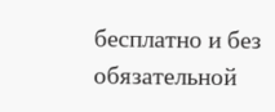бесплатно и без обязательной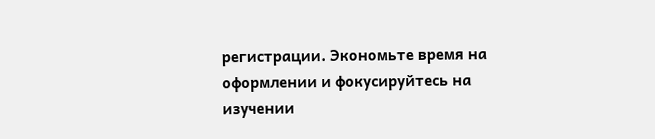регистрации. Экономьте время на оформлении и фокусируйтесь на изучении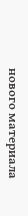нового материала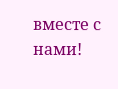вместе с нами!